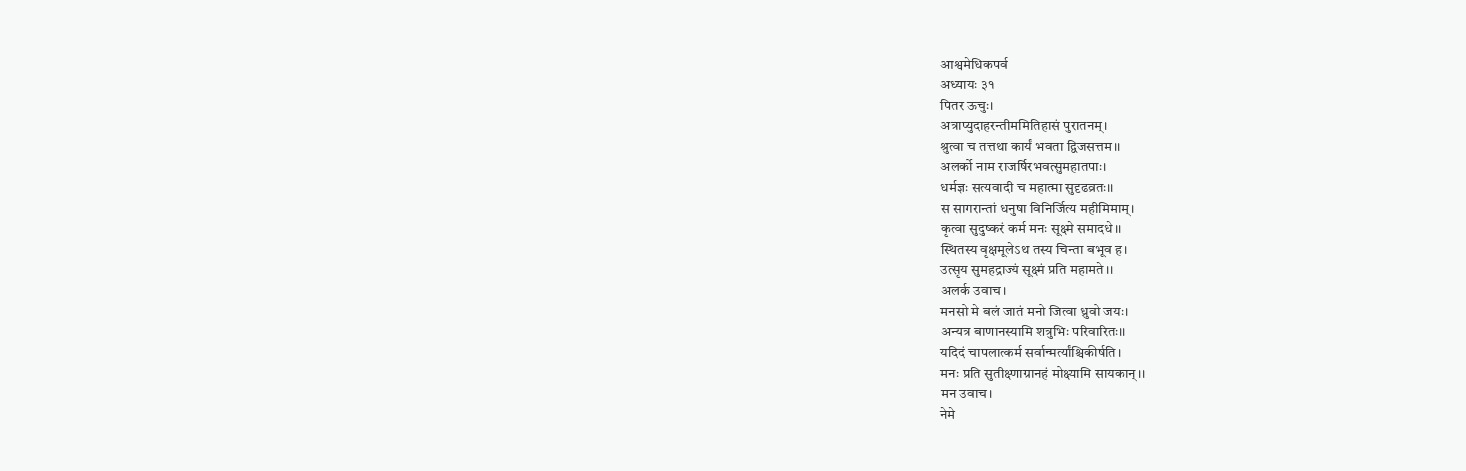आश्वमेधिकपर्व
अध्यायः ३१
पितर ऊचुः।
अत्राप्युदाहरन्तीममितिहासं पुरातनम्।
श्रुत्वा च तत्तथा कार्यं भवता द्विजसत्तम।।
अलर्को नाम राजर्षिरभवत्सुमहातपाः।
धर्मज्ञः सत्यवादी च महात्मा सुदृढव्रतः।।
स सागरान्तां धनुषा विनिर्जित्य महीमिमाम्।
कृत्वा सुदुष्करं कर्म मनः सूक्ष्मे समादधे।।
स्थितस्य वृक्षमूलेऽथ तस्य चिन्ता बभूव ह।
उत्सृय सुमहद्राज्यं सूक्ष्मं प्रति महामते।।
अलर्क उवाच।
मनसो मे बलं जातं मनो जित्वा ध्रुवो जयः।
अन्यत्र बाणानस्यामि शत्रुभिः परिवारितः।।
यदिदं चापलात्कर्म सर्वान्मर्त्यांश्चिकीर्षति।
मनः प्रति सुतीक्ष्णाग्रानहं मोक्ष्यामि सायकान्।।
मन उवाच।
नेमे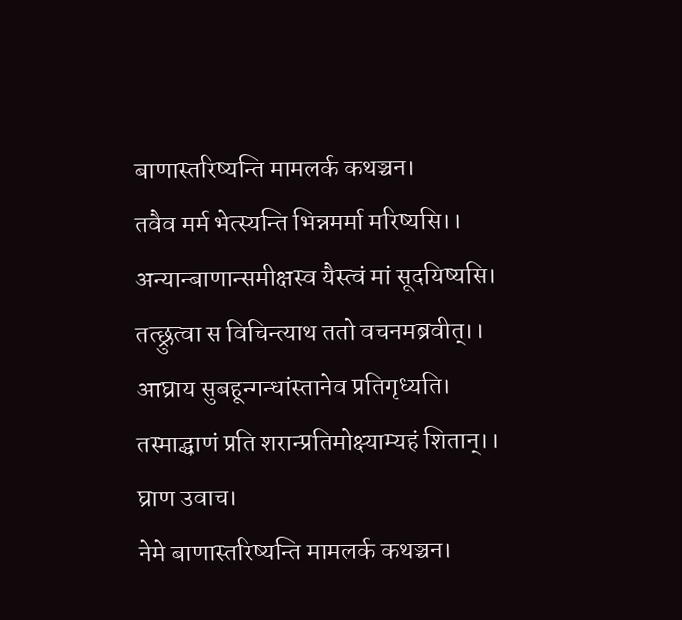बाणास्तरिष्यन्ति मामलर्क कथञ्चन।
तवैव मर्म भेत्स्यन्ति भिन्नमर्मा मरिष्यसि।।
अन्यान्बाणान्समीक्षस्व यैस्त्वं मां सूदयिष्यसि।
तत्छ्रुत्वा स विचिन्त्याथ ततो वचनमब्रवीत्।।
आघ्राय सुबहून्गन्धांस्तानेव प्रतिगृध्यति।
तस्माद्ध्राणं प्रति शरान्प्रतिमोक्ष्याम्यहं शितान्।।
घ्राण उवाच।
नेमे बाणास्तरिष्यन्ति मामलर्क कथञ्चन।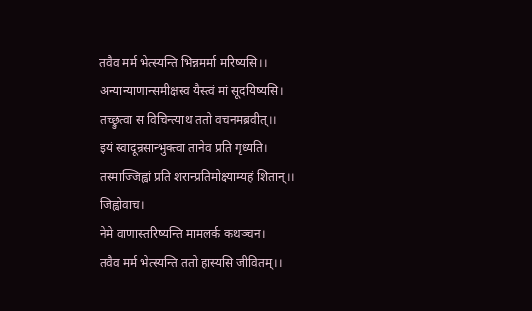तवैव मर्म भेत्स्यन्ति भिन्नमर्मा मरिष्यसि।।
अन्यान्याणान्समीक्षस्व यैस्त्वं मां सूदयिष्यसि।
तच्छ्रुत्वा स विचिन्त्याथ ततो वचनमब्रवीत्।।
इयं स्वादून्रसान्भुक्त्वा तानेव प्रति गृध्यति।
तस्माज्जिह्वां प्रति शरान्प्रतिमोक्ष्याम्यहं शितान्।।
जिह्वोवाच।
नेमे वाणास्तरिष्यन्ति मामलर्क कथञ्चन।
तवैव मर्म भेत्स्यन्ति ततो हास्यसि जीवितम्।।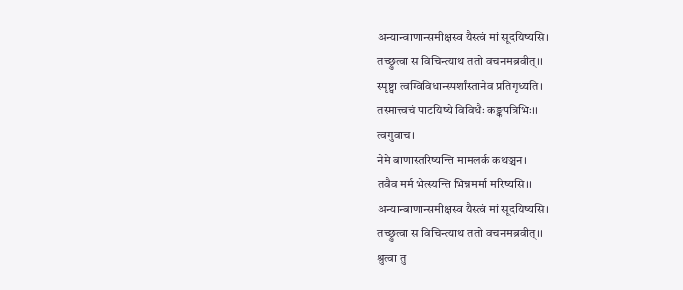अन्यान्वाणान्समीक्षस्व यैस्त्वं मां सूदयिष्यसि।
तच्छ्रुत्वा स विचिन्त्याथ ततो वचनमब्रवीत्।।
स्पृष्ट्वा त्वग्विविधान्स्पर्शांस्तानेव प्रतिगृध्यति।
तस्मात्त्वचं पाटयिष्ये विविधैः कङ्कपत्रिभिः।।
त्वगुवाच।
नेमे बाणास्तरिष्यन्ति मामलर्क कथञ्चन।
तवैव मर्म भेत्स्यन्ति भिन्नमर्मा मरिष्यसि।।
अन्यान्बाणान्समीक्षस्व यैस्त्वं मां सूदयिष्यसि।
तच्छ्रुत्वा स विचिन्त्याथ ततो वचनमब्रवीत्।।
श्रुत्वा तु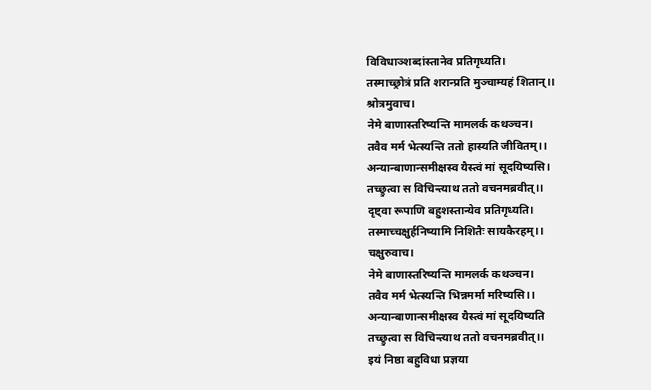विविधाञ्शब्दांस्तानेव प्रतिगृध्यति।
तस्माच्छ्रोत्रं प्रति शरान्प्रति मुञ्चाम्यहं शितान्।।
श्रोत्रमुवाच।
नेमे बाणास्तरिष्यन्ति मामलर्क कथञ्चन।
तवैव मर्म भेत्स्यन्ति ततो हास्यति जीवितम्।।
अन्यान्बाणान्समीक्षस्व यैस्त्वं मां सूदयिष्यसि।
तच्छ्रुत्वा स विचिन्त्याथ ततो वचनमब्रवीत्।।
दृष्ट्वा रूपाणि बहुशस्तान्येव प्रतिगृध्यति।
तस्माच्चक्षुर्हनिष्यामि निशितैः सायकैरहम्।।
चक्षुरुवाच।
नेमे बाणास्तरिष्यन्ति मामलर्क कथञ्चन।
तवैव मर्म भेत्स्यन्ति भिन्नमर्मा मरिष्यसि।।
अन्यान्बाणान्समीक्षस्व यैस्त्वं मां सूदयिष्यति
तच्छ्रुत्वा स विचिन्त्याथ ततो वचनमब्रवीत्।।
इयं निष्ठा बहुविधा प्रज्ञया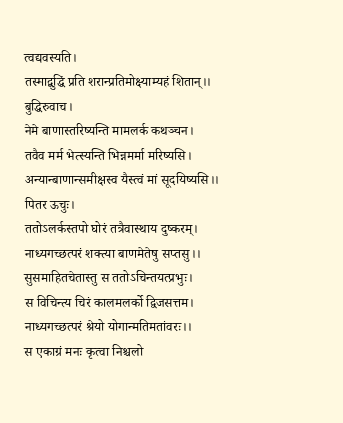त्वद्यवस्यति।
तस्माद्बुद्धिं प्रति शरान्प्रतिमोक्ष्याम्यहं शितान्।।
बुद्धिरुवाच।
नेमे बाणास्तरिष्यन्ति मामलर्क कथञ्चन।
तवैव मर्म भेत्स्यन्ति भिन्नमर्मा मरिष्यसि।
अन्यान्बाणान्समीक्षस्व यैस्त्वं मां सूदयिष्यसि।।
पितर ऊचुः।
ततोऽलर्कस्तपो घोरं तत्रैवास्थाय दुष्करम्।
नाध्यगच्छत्परं शक्त्या बाणमेतेषु सप्तसु।।
सुसमाहितचेतास्तु स ततोऽचिन्तयत्प्रभुः।
स विचिन्त्य चिरं कालमलर्को द्विजसत्तम।
नाध्यगच्छत्परं श्रेयो योगान्मतिमतांवरः।।
स एकाग्रं मनः कृत्वा निश्चलो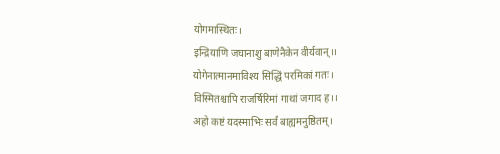योगमास्थितः।
इन्द्रियाणि जघानाशु बाणेनैकेन वीर्यवान्।।
योगेनात्मानमाविश्य सिद्धिं परमिकां गतः।
विस्मितश्चापि राजर्षिरिमां गाथां जगाद ह।।
अहो कष्टं यदस्माभिः सर्वं बाह्यमनुष्ठितम्।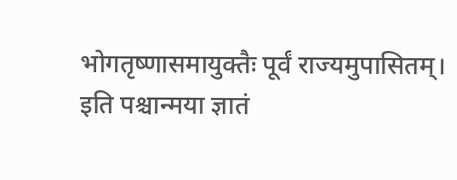भोगतृष्णासमायुक्तैः पूर्वं राज्यमुपासितम्।
इति पश्चान्मया ज्ञातं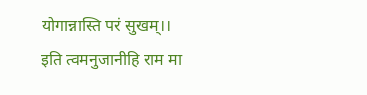योगान्नास्ति परं सुखम्।।
इति त्वमनुजानीहि राम मा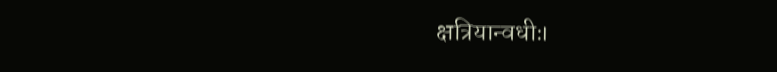क्षत्रियान्वधीः।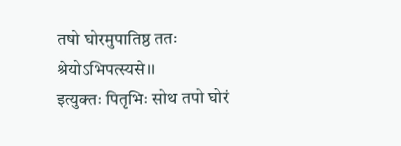तषो घोरमुपातिष्ठ ततः श्रेयोऽभिपत्स्यसे।।
इत्युक्तः पितृभिः सोथ तपो घोरं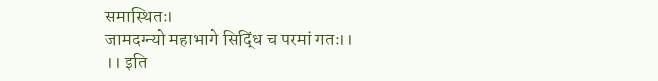समास्थितः।
जामदग्न्यो महाभागे सिद्धिं च परमां गतः।।
।। इति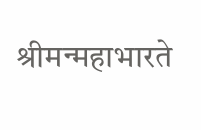श्रीमन्महाभारते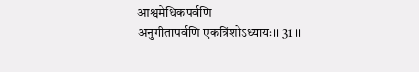आश्वमेधिकपर्वणि
अनुगीतापर्वणि एकत्रिंशोऽध्यायः।। 31 ।।